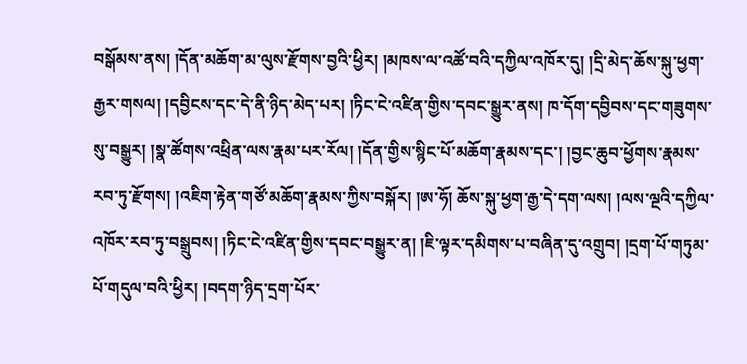བསྒོམས་ནས། །དོན་མཆོག་མ་ལུས་རྫོགས་བྱའི་ཕྱིར། །མཁས་ལ་འཚོ་བའི་དཀྱིལ་འཁོར་དུ། །དྲི་མེད་ཆོས་སྐུ་ཕྱག་རྒྱར་གསལ། །དབྱིངས་དང་དེ་ནི་ཉིད་མེད་པར། །ཏིང་ངེ་འཛིན་གྱིས་དབང་སྒྱུར་ནས། ཁ་དོག་དབྱིབས་དང་གཟུགས་སུ་བསྒྱུར། །སྣ་ཚོགས་འཕྲིན་ལས་རྣམ་པར་རོལ། །དོན་གྱིས་སྙིང་པོ་མཆོག་རྣམས་དང་། །བྱང་ཆུབ་ཕྱོགས་རྣམས་རབ་ཏུ་རྫོགས། །འཇིག་རྟེན་གཙོ་མཆོག་རྣམས་ཀྱིས་བསྐོར། །ཨ་ཧོ། ཆོས་སྐུ་ཕྱག་རྒྱ་དེ་དག་ལས། །ལས་ལྔའི་དཀྱིལ་འཁོར་རབ་ཏུ་བསྒྲུབས། །ཏིང་ངེ་འཛིན་གྱིས་དབང་བསྒྱུར་ན། །ཇི་ལྟར་དམིགས་པ་བཞིན་དུ་འགྲུབ། །དྲག་པོ་གཏུམ་པོ་གདུལ་བའི་ཕྱིར། །བདག་ཉིད་དྲག་པོར་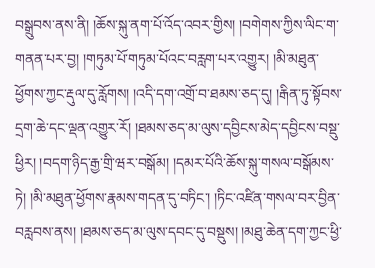བསྒྲུབས་ནས་ནི། །ཆོས་སྐུ་ནག་པོ་འོད་འབར་གྱིས། །བགེགས་ཀྱིས་ལིང་ག་གནན་པར་བྱ། །གཏུམ་པོ་གཏུམ་པོའང་བརླག་པར་འགྱུར། །མི་མཐུན་ཕྱོགས་ཀྱང་རྡུལ་དུ་རློགས། །འདི་དག་འགྲོ་བ་ཐམས་ཅད་དུ། །རྒིན་ཏུ་སྟོབས་དྲག་ཆེ་དང་ལྡན་འགྱུར་རོ། །ཐམས་ཅད་མ་ལུས་དབྱིངས་མེད་དབྱིངས་བསྡུ་ཕྱིར། །བདག་ཉིད་རྒྱ་གྲི་ཝར་བསྒོམ། །དམར་པོའི་ཆོས་སྐུ་གསལ་བསྒོམས་ཏེ། །མི་མཐུན་ཕྱོགས་རྣམས་གདན་དུ་བཏིང་། །ཏིང་འཛིན་གསལ་བར་བྱིན་བརླབས་ནས། །ཐམས་ཅད་མ་ལུས་དབང་དུ་བསྡུས། །མཐུ་ཆེན་དག་ཀྱང་ཕྱི་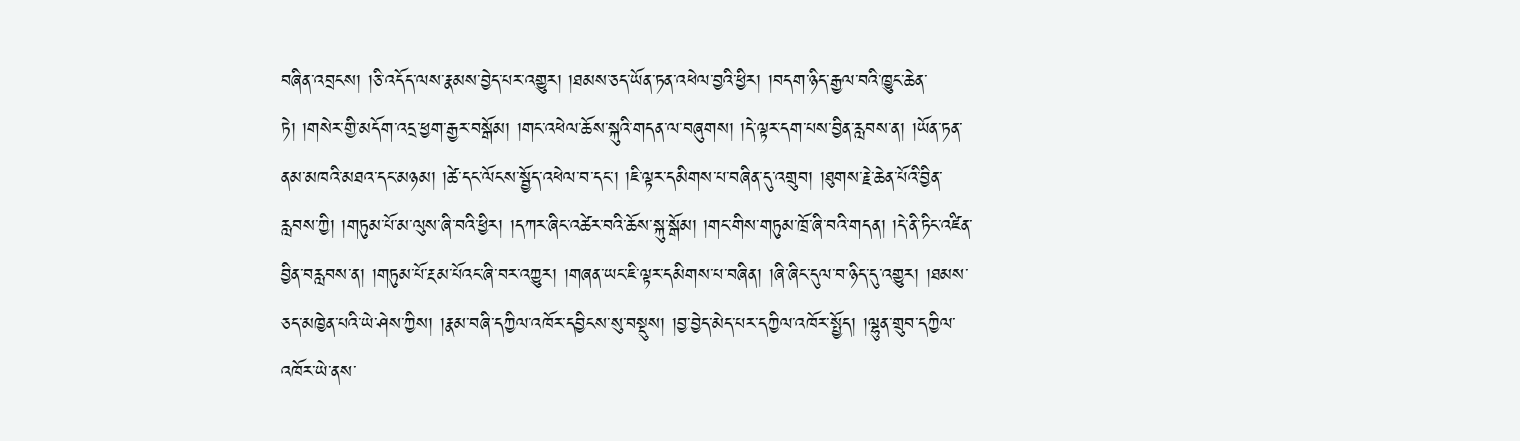བཞིན་འབྲངས། །ཅི་འདོད་ལས་རྣམས་བྱེད་པར་འགྱུར། །ཐམས་ཅད་ཡོན་ཏན་འཕེལ་བྱའི་ཕྱིར། །བདག་ཉིད་རྒྱལ་བའི་ཁྱུང་ཆེན་ཏེ། །གསེར་གྱི་མདོག་འདྲ་ཕྱག་རྒྱར་བསྒོམ། །གང་འཕེལ་ཆོས་སྐུའི་གདན་ལ་བཞུགས། །དེ་ལྟར་དག་པས་བྱིན་རླབས་ན། །ཡོན་ཏན་ནམ་མཁའི་མཐའ་དང་མཉམ། །ཚེ་དང་ལོངས་སྦྱོད་འཕེལ་བ་དང་། །ཇི་ལྟར་དམིགས་པ་བཞིན་དུ་འགྲུབ། །ཐུགས་རྗེ་ཆེན་པོའི་བྱིན་རླབས་ཀྱི། །གཏུམ་པོ་མ་ལུས་ཞི་བའི་ཕྱིར། །དཀར་ཞིང་འཚེར་བའི་ཆོས་སྐུ་སྒོམ། །གང་གིས་གཏུམ་ཁྲོ་ཞི་བའི་གདན། །དེ་ནི་ཏིང་འཛིན་བྱིན་བརླབས་ན། །གཏུམ་པོ་རྔམ་པོའང་ཞི་བར་འཀྱུར། །གཞན་ཡང་ཇི་ལྟར་དམིགས་པ་བཞིན། །ཞི་ཞིང་དུལ་བ་ཉིད་དུ་འགྱུར། །ཐམས་ཅད་མཁྱེན་པའི་ཡེ་ཤེས་ཀྱིས། །རྣམ་བཞི་དཀྱིལ་འཁོར་དབྱིངས་སུ་བསྡུས། །བྱ་བྱེད་མེད་པར་དཀྱིལ་འཁོར་སྤྱོད། །ལྷུན་གྲུབ་དཀྱིལ་འཁོར་ཡེ་ནས་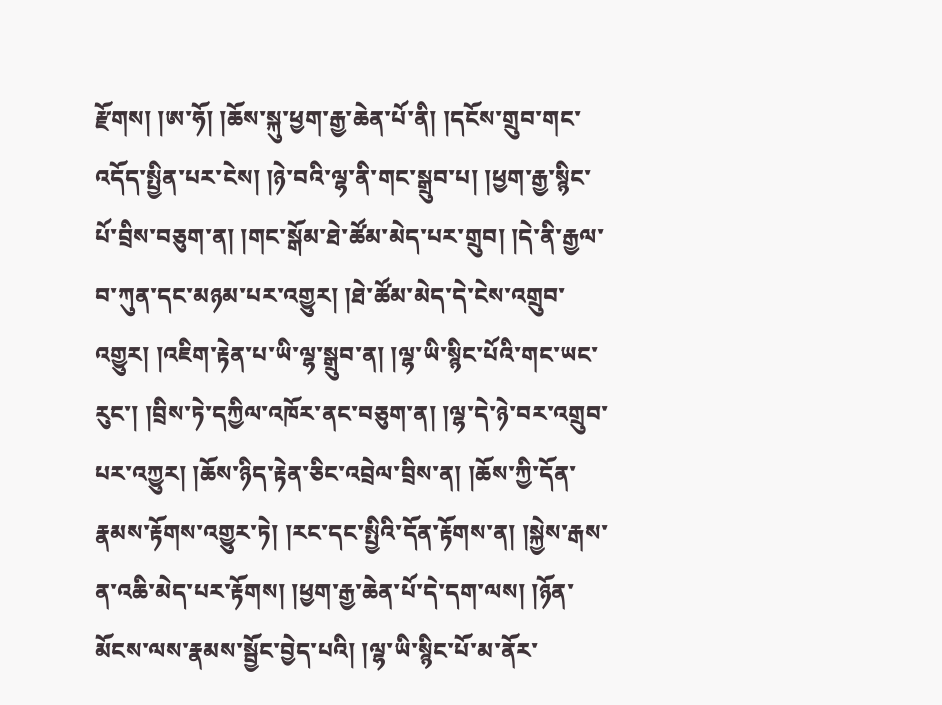རྫོགས། །ཨ་ཧོ། །ཆོས་སྐུ་ཕྱག་རྒྱ་ཆེན་པོ་ནི། །དངོས་གྲུབ་གང་འདོད་སྤྱིན་པར་ངེས། །ཉེ་བའི་ལྷ་ནི་གང་སྒྲུབ་པ། །ཕྱག་རྒྱ་སྙིང་པོ་བྲིས་བཅུག་ན། །གང་སྒོམ་ཐེ་ཚོམ་མེད་པར་གྲུབ། །དེ་ནི་རྒྱལ་བ་ཀུན་དང་མཉམ་པར་འགྱུར། །ཐེ་ཚོམ་མེད་དེ་ངེས་འགྲུབ་འགྱུར། །འཇིག་རྟེན་པ་ཡི་ལྷ་སྒྲུབ་ན། །ལྷ་ཡི་སྙིང་པོའི་གང་ཡང་རུང་། །བྲིས་ཏེ་དཀྱིལ་འཁོར་ནང་བཅུག་ན། །ལྷ་དེ་ཉེ་བར་འགྲུབ་པར་འཀྱུར། །ཆོས་ཉིད་རྟེན་ཅིང་འབྲེལ་བྲིས་ན། །ཆོས་ཀྱི་དོན་རྣམས་རྟོགས་འགྱུར་ཏེ། །རང་དང་སྤྱིའི་དོན་རྟོགས་ན། །སྐྱེས་རྒས་ན་འཆི་མེད་པར་རྟོགས། །ཕྱག་རྒྱ་ཆེན་པོ་དེ་དག་ལས། །ཉོན་མོངས་ལས་རྣམས་སྦྱོང་བྱེད་པའི། །ལྷ་ཡི་སྙིང་པོ་མ་ནོར་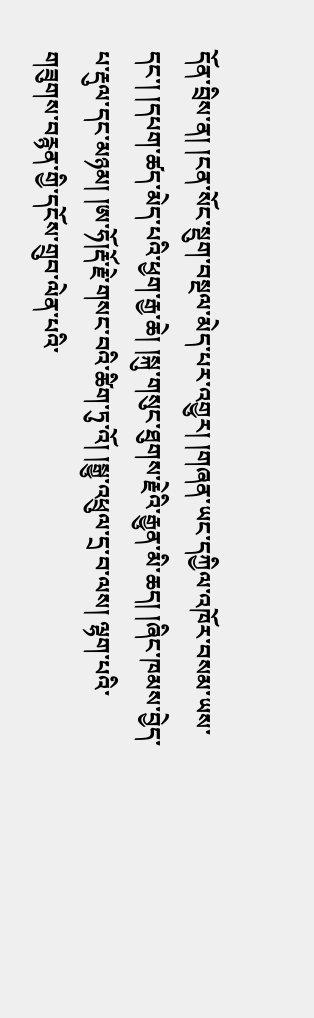དོན་བྲིས་ན། །ངན་སོང་སྡུག་བསྔལ་མེད་པར་འགྱུར། །གཞན་ཡང་དཀྱིལ་འཁོར་བསམ་ཡས་དང་། །དཔག་ཚད་མེད་པའི་ཕྱག་རྒྱ་ཆེ། །སྐུ་གསུང་ཐུགས་རྗེའི་རྒྱུན་མི་ཆད། །ཞིང་ཁམས་བྱེད་པ་རྡུལ་དང་མཉམ། །ཨ་ཧོ།རྡོ་རྗེ་གསང་བའི་ཚིག་ཏུ་འོ། །སྒྱུ་འཕྲུལ་དྲ་བ་ལས། ལྷག་པའི་གཟུགས་བརྙན་གྱི་དངོས་གྲུབ་ལེན་པའི་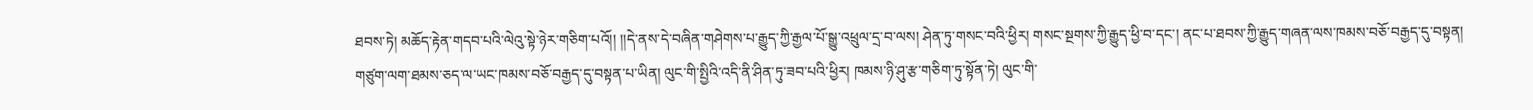ཐབས་ཏེ། མཆོད་རྟེན་གདབ་པའི་ལེའུ་སྟེ་ཉེར་གཅིག་པའོ།། །།དེ་ནས་དེ་བཞིན་གཤེགས་པ་རྒྱུད་ཀྱི་རྒྱལ་པོ་སྒྱུ་འཕྲུལ་དྲ་བ་ལས། ཤེན་ཏུ་གསང་བའི་ཕྱིར། གསང་སྔགས་ཀྱི་རྒྱུད་ཕྱི་བ་དང་། ནང་པ་ཐབས་ཀྱི་རྒྱུད་གཞན་ལས་ཁམས་བཅོ་བརྒྱད་དུ་བསྟན། གཙུག་ལག་ཐམས་ཅད་ལ་ཡང་ཁམས་བཅོ་བརྒྱད་དུ་བསྟན་པ་ཡིན། ལུང་གི་སྤྱིའི་འདི་ནི་ཤིན་ཏུ་ཟབ་པའི་ཕྱིར། ཁམས་ཉི་ཤུ་རྩ་གཅིག་ཏུ་སྟོན་ཏེ། ལུང་གི་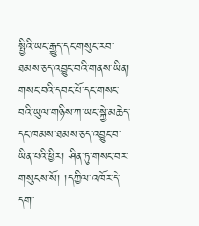སྤྱིའི་ཡང་རྒྱུད་དང་གསུང་རབ་ཐམས་ཅད་འབྱུང་བའི་གནས་ཡིན། གསང་བའི་དབང་པོ་དང་གསང་བའི་ཡུལ་གཉིས་ཀ་ཡང་སྐྱེ་མཆེད་དང་ཁམས་ཐམས་ཅད་འབྱུང་བ་ཡིན་པའི་ཕྱིར། ཤིན་ཏུ་གསང་བར་གསུངས་སོ། །དཀྱིལ་འཁོར་དེ་དག་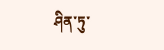ཤིན་ཏུ་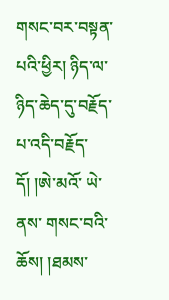གསང་བར་བསྟན་པའི་ཕྱིར། ཉིད་ལ་ཉིད་ཆེད་དུ་བརྗོད་པ་འདི་བརྗོད་དོ། །ཨེ་མའོ་ ཡེ་ ནས་ གསང་བའི་ཆོས། །ཐམས་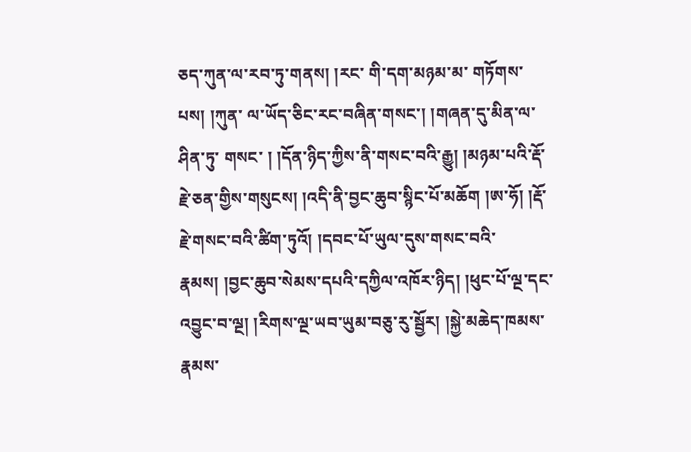ཅད་ཀུན་ལ་རབ་ཏུ་གནས། །རང་ གི་དག་མཉམ་མ་ གཏོགས་ པས། །ཀུན་ ལ་ཡོད་ཅིང་རང་བཞིན་གསང་། །གཞན་དུ་མིན་ལ་ཤིན་ཏུ་ གསང་ ། །དོན་ཉིད་ཀྱིས་ནི་གསང་བའི་རྒྱུ། །མཉམ་པའི་རྡོ་རྗེ་ཅན་གྱིས་གསུངས། །འདི་ནི་བྱང་ཆུབ་སྙིང་པོ་མཆོག །ཨ་ཧོ། །རྡོ་རྗེ་གསང་བའི་ཚིག་ཏུའོ། །དབང་པོ་ཡུལ་དུས་གསང་བའི་རྣམས། །བྱང་ཆུབ་སེམས་དཔའི་དཀྱིལ་འཁོར་ཉིད། །ཕུང་པོ་ལྔ་དང་འབྱུང་བ་ལྔ། །རིགས་ལྔ་ཡབ་ཡུམ་བཅུ་རུ་སྦྱོར། །སྐྱེ་མཆེད་ཁམས་རྣམས་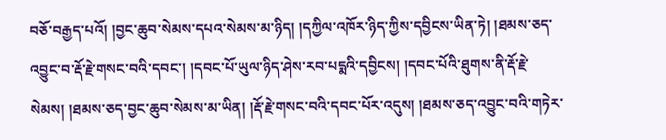བཅོ་བརྒྱད་པའོ། །བྱང་ཆུབ་སེམས་དཔའ་སེམས་མ་ཉིད། །དཀྱིལ་འཁོར་ཉིད་ཀྱིས་དབྱིངས་ཡིན་ཏེ། །ཐམས་ཅད་འབྱུང་བ་རྡོ་རྗེ་གསང་བའི་དབང་། །དབང་པོ་ཡུལ་ཉིད་ཤེས་རབ་པདྨའི་དབྱིངས། །དབང་པོའི་ཐུགས་ནི་རྡོ་རྗེ་སེམས། །ཐམས་ཅད་བྱང་ཆུབ་སེམས་མ་ཡིན། །རྡོ་རྗེ་གསང་བའི་དབང་པོར་འདུས། །ཐམས་ཅད་འབྱུང་བའི་གཏེར་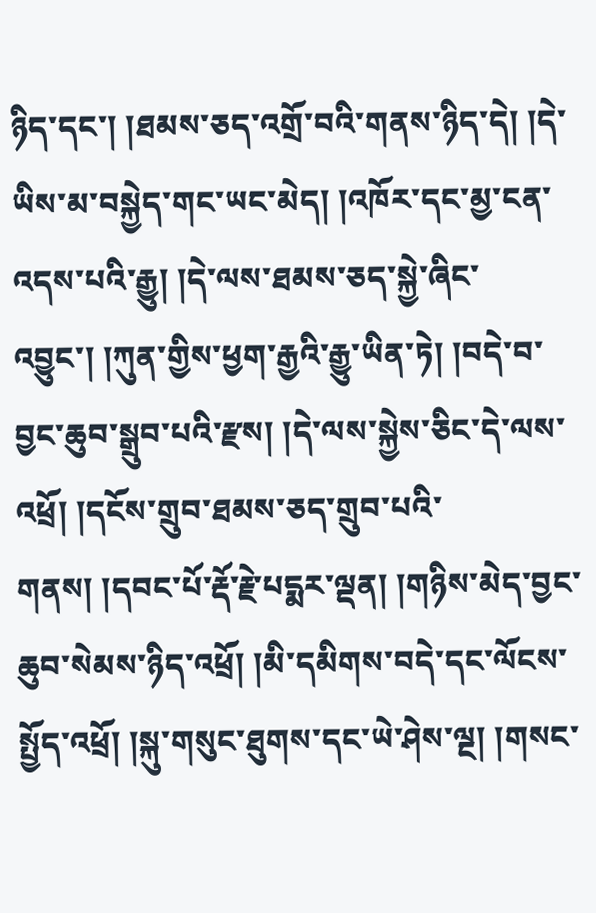ཉིད་དང་། །ཐམས་ཅད་འགྲོ་བའི་གནས་ཉིད་དེ། །དེ་ཡིས་མ་བསྐྱེད་གང་ཡང་མེད། །འཁོར་དང་མྱ་ངན་འདས་པའི་རྒྱུ། །དེ་ལས་ཐམས་ཅད་སྐྱེ་ཞིང་འབྱུང་། །ཀུན་གྱིས་ཕྱག་རྒྱའི་རྒྱུ་ཡིན་ཏེ། །བདེ་བ་བྱང་ཆུབ་སྒྲུབ་པའི་རྫས། །དེ་ལས་སྐྱེས་ཅིང་དེ་ལས་འཕྲོ། །དངོས་གྲུབ་ཐམས་ཅད་གྲུབ་པའི་གནས། །དབང་པོ་རྡོ་རྗེ་པདྨར་ལྡན། །གཉིས་མེད་བྱང་ཆུབ་སེམས་ཉིད་འཕྲོ། །མི་དམིགས་བདེ་དང་ལོངས་སྤྱོད་འཕྲོ། །སྐུ་གསུང་ཐུགས་དང་ཡེ་ཤེས་ལྔ། །གསང་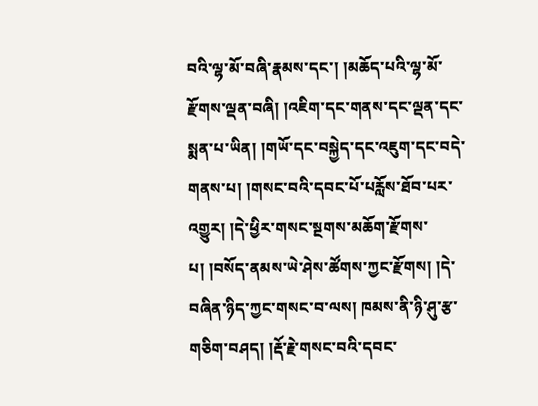བའི་ལྷ་མོ་བཞི་རྣམས་དང་། །མཆོད་པའི་ལྷ་མོ་རྫོགས་ལྡན་བཞི། །འཇིག་དང་གནས་དང་ལྡན་དང་སྨན་པ་ཡིན། །གཡོ་དང་བསྐྱེད་དང་འཇུག་དང་བདེ་གནས་པ། །གསང་བའི་དབང་པོ་པརློས་ཐོབ་པར་འགྱུར། །དེ་ཕྱིར་གསང་སྔགས་མཆོག་རྫོགས་པ། །བསོད་ནམས་ཡེ་ཤེས་ཚོགས་ཀྱང་རྫོགས། །དེ་བཞིན་ཉིད་ཀྱང་གསང་བ་ལས། ཁམས་ནི་ཉི་ཤུ་རྩ་གཅིག་བཤད། །རྡོ་རྗེ་གསང་བའི་དབང་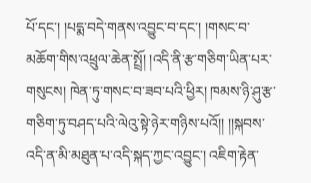པོ་དང་། །པདྨ་བདེ་གནས་འབྱུང་བ་དང་། །གསང་བ་མཆོག་གིས་འཕྲུལ་ཆེན་སྤྲོ། །འདི་ནི་རྩ་གཅིག་ཡིན་པར་གསུངས། ཁེན་ཏུ་གསང་བ་ཟབ་པའི་ཕྱིར། ཁམས་ཉི་ཤུ་རྩ་གཅིག་ཏུ་བཤད་པའི་ལེའུ་སྟེ་ཉེར་གཉིས་པའོ།། །།སྐབས་འདི་ན་མི་མཐུན་པ་འདི་སྐད་ཀྱང་འབྱུང་། འཇིག་རྟེན་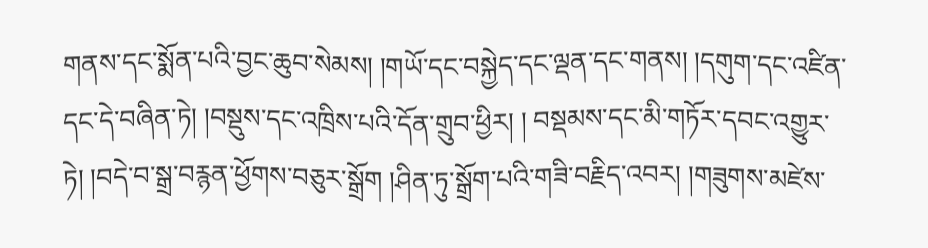གནས་དང་སྨོན་པའི་བྱང་ཆུབ་སེམས། །གཡོ་དང་བསྐྱེད་དང་ལྡན་དང་གནས། །དགུག་དང་འཛིན་དང་དེ་བཞིན་ཏེ། །བསྡུས་དང་འཁྲིས་པའི་དོན་གྲུབ་ཕྱིར། ། བསྡམས་དང་མི་གཏོར་དབང་འགྱུར་ཏེ། །བདེ་བ་སྒྲ་བརྙན་ཕྱོགས་བཅུར་སྒྲོག །ཤིན་ཏུ་སྒྲོག་པའི་གཟི་བརྗིད་འབར། །གཟུགས་མཛེས་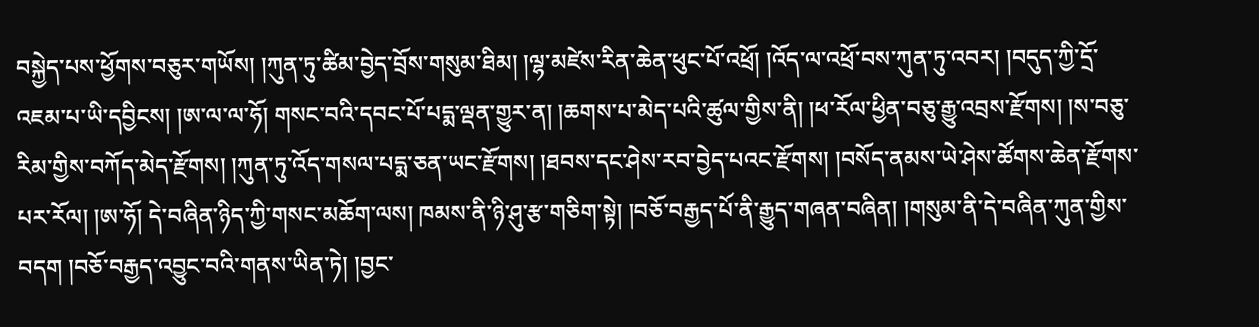བསྐྱེད་པས་ཕྱོགས་བཅུར་གཡོས། །ཀུན་ཏུ་ཚིམ་བྱེད་བྲོས་གསུམ་ཐིམ། །ལྷ་མཛེས་རིན་ཆེན་ཕུང་པོ་འཕྲོ། །འོད་ལ་འཕྲོ་བས་ཀུན་ཏུ་འབར། །བདུད་ཀྱི་དྲོ་འཇམ་པ་ཡི་དབྱིངས། །ཨ་ལ་ལ་ཧོ། གསང་བའི་དབང་པོ་པདྨ་ལྡན་གྱུར་ན། །ཆགས་པ་མེད་པའི་ཚུལ་གྱིས་ནི། །ཕ་རོལ་ཕྱིན་བཅུ་རྒྱུ་འབྲས་རྫོགས། །ས་བཅུ་རིམ་གྱིས་བཀོད་མེད་རྫོགས། །ཀུན་ཏུ་འོད་གསལ་པདྨ་ཅན་ཡང་རྫོགས། །ཐབས་དང་ཤེས་རབ་བྱེད་པའང་རྫོགས། །བསོད་ནམས་ཡེ་ཤེས་ཚོགས་ཆེན་རྫོགས་པར་རོལ། །ཨ་ཧོ། དེ་བཞིན་ཉིད་ཀྱི་གསང་མཆོག་ལས། ཁམས་ནི་ཉི་ཤུ་རྩ་གཅིག་སྟེ། །བཅོ་བརྒྱད་པོ་ནི་རྒྱུད་གཞན་བཞིན། །གསུམ་ནི་དེ་བཞིན་ཀུན་གྱིས་བདག །བཅོ་བརྒྱད་འབྱུང་བའི་གནས་ཡིན་ཏེ། །བྱང་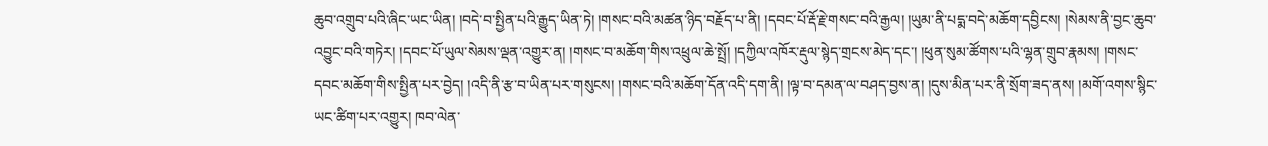ཆུབ་འགྲུབ་པའི་ཞིང་ཡང་ཡིན། །བདེ་བ་སྤྱིན་པའི་རྒྱུད་ཡིན་ཏེ། །གསང་བའི་མཚན་ཉིད་བརྗོད་པ་ནི། །དབང་པོ་རྡོ་རྗེ་གསང་བའི་རྒྱལ། །ཡུམ་ནི་པདྨ་བདེ་མཆོག་དབྱིངས། །སེམས་ནི་བྱང་ཆུབ་འབྱུང་བའི་གཏེར། །དབང་པོ་ཡུལ་སེམས་ལྡན་འགྱུར་ན། །གསང་བ་མཆོག་གིས་འཕྲུལ་ཆེ་སྤྲོ། །དཀྱིལ་འཁོར་རྡུལ་སྙེད་གྲངས་མེད་དང་། །ཕུན་སུམ་ཚོགས་པའི་ལྷན་གྲུབ་རྣམས། །གསང་དབང་མཆོག་གིས་སྤྱིན་པར་བྱེད། །འདི་ནི་རྩ་བ་ཡིན་པར་གསུངས། །གསང་བའི་མཆོག་དོན་འདི་དག་ནི། །ལྟ་བ་དམན་ལ་བཤད་བྱས་ན། །དུས་མིན་པར་ནི་སྲོག་ཟད་ནས། །མགོ་འགས་སྙིང་ཡང་ཚིག་པར་འགྱུར། ཁབ་ལེན་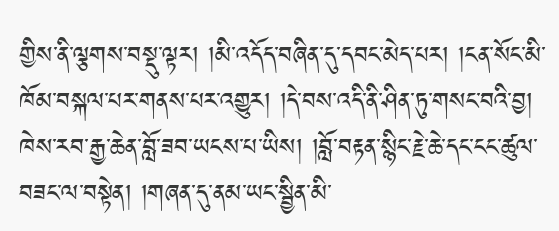གྱིས་ནི་ལྕགས་བསྡུ་ལྟར། །མི་འདོད་བཞིན་དུ་དབང་མེད་པར། །ངན་སོང་མི་ཁོམ་བསྐལ་པར་གནས་པར་འགྱུར། །དེ་བས་འདི་ནི་ཤིན་ཏུ་གསང་བའི་བྱ། ཁེས་རབ་རྒྱ་ཆེན་བློ་ཟབ་ཡངས་པ་ཡིས། །བློ་བརྟན་སྙིང་རྗེ་ཆེ་དང་ངང་ཚུལ་བཟང་ལ་བསྟེན། །གཞན་དུ་ནམ་ཡང་སྦྱིན་མི་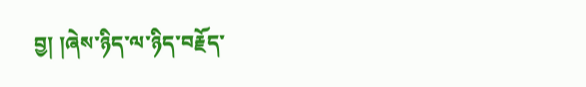བྱ། །ཞེས་ཉིད་ལ་ཉིད་བརྗོད་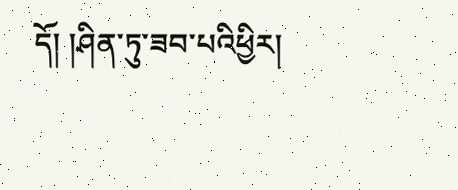དོ། །ཤིན་ཏུ་ཟབ་པའིཕྱིར།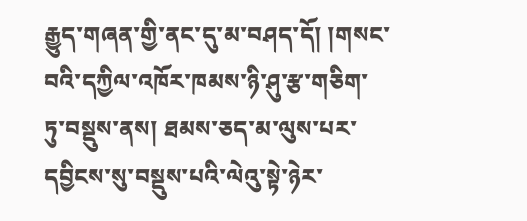རྒྱུད་གཞན་གྱི་ནང་དུ་མ་བཤད་དོ། །གསང་བའི་དཀྱིལ་འཁོར་ཁམས་ཉི་ཤུ་རྩ་གཅིག་ཏུ་བསྡུས་ནས། ཐམས་ཅད་མ་ལུས་པར་དབྱིངས་སུ་བསྡུས་པའི་ལེའུ་སྟེ་ཉེར་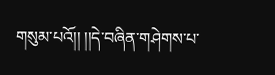གསུམ་པའོ།། །།དེ་བཞིན་གཤེགས་པ་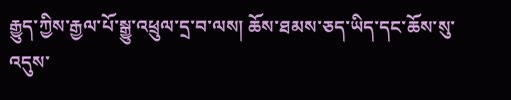རྒྱུད་ཀྱིས་རྒྱལ་པོ་སྒྱུ་འཕྲུལ་དྲ་བ་ལས། ཆོས་ཐམས་ཅད་ཡིད་དང་ཆོས་སུ་འདུས་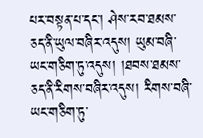པར་བསྟན་པ་དང་། ཤེས་རབ་ཐམས་ཅད་ནི་ཡུལ་བཞིར་འདུས། ཡུམ་བཞི་ཡང་གཅིག་ཏུ་འདུས། །ཐབས་ཐམས་ཅད་ནི་རིགས་བཞིར་འདུས། རིགས་བཞི་ཡང་གཅིག་ཏུ་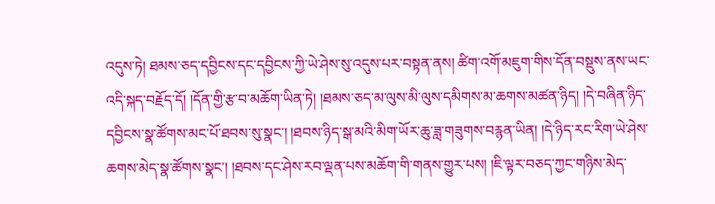འདུས་ཏེ། ཐམས་ཅད་དབྱིངས་དང་དབྱིངས་ཀྱི་ཡེ་ཤེས་སུ་འདུས་པར་བསྟན་ནས། ཚིག་འགོ་མཇུག་གིས་དོན་བསྡུས་ནས་ཡང་འདི་སྐད་བརྗོད་དོ། །དོན་གྱི་རྩ་བ་མཆོག་ཡིན་ཏེ། །ཐམས་ཅད་མ་ལུས་མི་ལུས་དམིགས་མ་ཆགས་མཚན་ཉིད། །དེ་བཞིན་ཉིད་དབྱིངས་སྣ་ཚོགས་མང་པོ་ཐབས་སུ་སྣང་། །ཐབས་ཉིད་སྒ་མའི་མིག་ཡོར་ཆུ་ཟླ་གཟུགས་བརྙན་ཡིན། །དེ་ཉིད་རང་རིག་ཡེ་ཤེས་ཆགས་མེད་སྣ་ཚོགས་སྣང་། །ཐབས་དང་ཤེས་རབ་ལྡན་པས་མཆོག་གི་གནས་གྱུར་པས། །ཇི་ལྟར་བཅད་ཀྱང་གཉིས་མེད་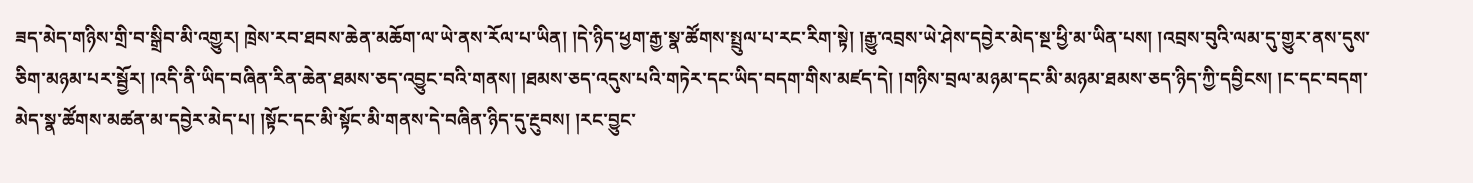ཟད་མེད་གཉིས་གྲི་བ་སྒྲིབ་མི་འགྱུར། ཁྲེས་རབ་ཐབས་ཆེན་མཆོག་ལ་ཡེ་ནས་རོལ་པ་ཡིན། །དེ་ཉིད་ཕྱག་རྒྱ་སྣ་ཚོགས་སྤྲུལ་པ་རང་རིག་སྟེ། །རྒྱུ་འབྲས་ཡེ་ཤེས་དབྱེར་མེད་སྔ་ཕྱི་མ་ཡིན་པས། །འབྲས་བུའི་ལམ་དུ་གྱུར་ནས་དུས་ཅིག་མཉམ་པར་སྦྱོར། །འདི་ནི་ཡིད་བཞིན་རིན་ཆེན་ཐམས་ཅད་འབྱུང་བའི་གནས། །ཐམས་ཅད་འདུས་པའི་གཏེར་དང་ཡིད་བདག་གིས་མཛད་དེ། །གཉིས་བྲལ་མཉམ་དང་མི་མཉམ་ཐམས་ཅད་ཉིད་ཀྱི་དབྱིངས། །ང་དང་བདག་མེད་སྣ་ཚོགས་མཚན་མ་དབྱེར་མེད་པ། །སྟོང་དང་མི་སྟོང་མི་གནས་དེ་བཞིན་ཉིད་དུ་རྔུབས། །རང་བྱུང་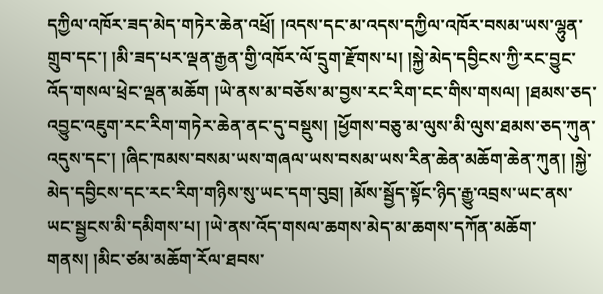དཀྱིལ་འཁོར་ཟད་མེད་གཏེར་ཆེན་འཕྲོ། །འདས་དང་མ་འདས་དཀྱིལ་འཁོར་བསམ་ཡས་ལྷུན་གྲུབ་དང་། །མི་ཟད་པར་ལྡན་རྒྱན་གྱི་འཁོར་ལོ་དྲུག་རྫོགས་པ། །སྐྱེ་མེད་དབྱིངས་ཀྱི་རང་བྱུང་འོད་གསལ་ཕྲེང་ལྡན་མཆོག །ཡེ་ནས་མ་བཅོས་མ་བྱས་རང་རིག་ངང་གིས་གསལ། །ཐམས་ཅད་འབྱུང་འཇུག་རང་རིག་གཏེར་ཆེན་ནང་དུ་བསྡུས། །ཕྱོགས་བཅུ་མ་ལུས་མི་ལུས་ཐམས་ཅད་ཀུན་འདུས་དང་། །ཞིང་ཁམས་བསམ་ཡས་གཞལ་ཡས་བསམ་ཡས་རིན་ཆེན་མཆོག་ཆེན་ཀུན། །སྐྱེ་མེད་དབྱིངས་དང་རང་རིག་གཉིས་སུ་ཡང་དག་བུབྲ། །མོས་སྦྱོད་སྟོང་ཉིད་རྒྱུ་འབྲས་ཡང་ནས་ཡང་སྦྱངས་མི་དམིགས་པ། །ཡེ་ནས་འོད་གསལ་ཆགས་མེད་མ་ཆགས་དཀོན་མཆོག་གནས། །མིང་ཙམ་མཆོག་རོལ་ཐབས་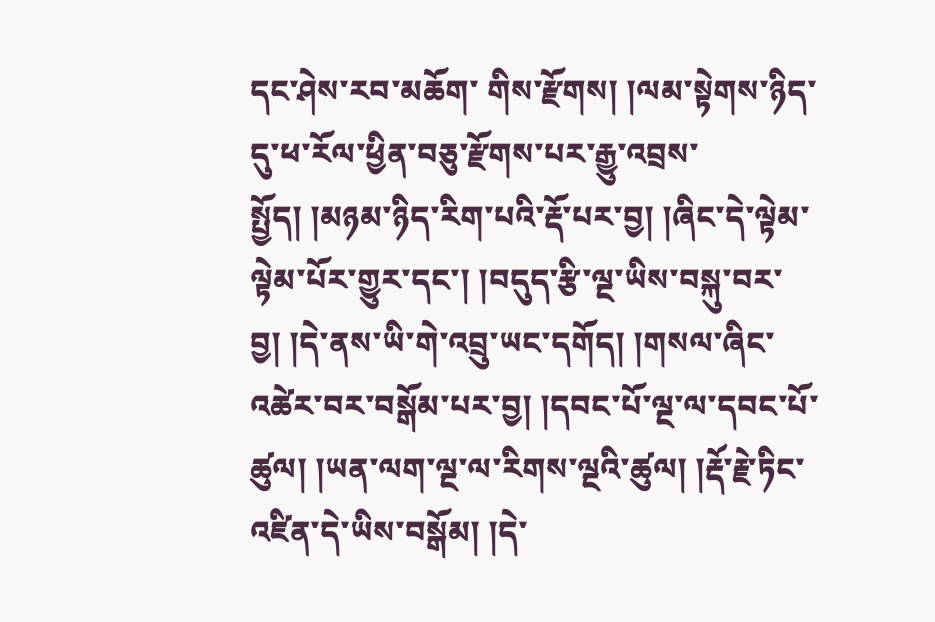དང་ཤེས་རབ་མཆོག་ གིས་རྫོགས། །ལམ་སྟེགས་ཉིད་དུ་ཕ་རོལ་ཕྱིན་བཅུ་རྫོགས་པར་རྒྱུ་འབྲས་སྤྱོད། །མཉམ་ཉིད་རིག་པའི་རྡོ་པར་བྱ། །ཞིང་དེ་ལྟེམ་ལྟེམ་པོར་གྱུར་དང་། །བདུད་རྩི་ལྔ་ཡིས་བསྐུ་བར་བྱ། །དེ་ནས་ཡི་གེ་འབྲུ་ཡང་དགོད། །གསལ་ཞིང་འཚེར་བར་བསྒོམ་པར་བྱ། །དབང་པོ་ལྔ་ལ་དབང་པོ་ཚུལ། །ཡན་ལག་ལྔ་ལ་རིགས་ལྔའི་ཚུལ། །རྡོ་རྗེ་ཏིང་འཛིན་དེ་ཡིས་བསྒོམ། །དེ་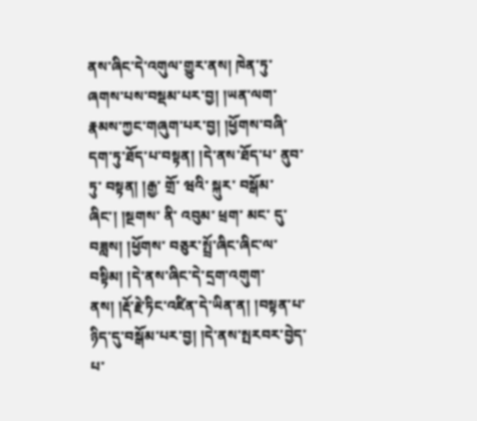ནས་ཞིང་དེ་འགུལ་གྱུར་ནས། ཁེན་ཏུ་ཞགས་པས་བསྡམ་པར་བྱ། །ཡན་ལག་རྣམས་ཀྱང་གཞུག་པར་བྱ། །ཕྱོགས་བཞི་དག་ཏུ་ཐོད་པ་བསྟན། །དེ་ནས་ཐོད་པ་ ནུབ་ ཏུ་ བསྟན། །རྒྱ་ གྲོ་ ཝའི་ སྐུར་ བསྒོམ་ ཞིང་། །སྔགས་ ནི་ འབུམ་ ཕྲག་ མང་ དུ་ བཟླས། །ཕྱོགས་ བཅུར་སྤྲོ་ཞིང་ཞིང་ལ་བསྟིམ། །དེ་ནས་ཞིང་དེ་དྲག་འགུག་ནས། །རྡོ་རྗེ་ཏིང་འཛིན་དེ་ཡིན་ན། །བསྟན་པ་ཉིད་དུ་བསྒོམ་པར་བྱ། །དེ་ནས་སྤརབར་བྱེད་པ་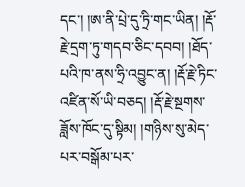དང་། །ཨ་ནི་པྲེ་དུ་ཏྲི་གང་ཡིན། །རྡོ་རྗེ་དྲག་ཏུ་གདབ་ཅིང་དབབ། །ཐོད་པའི་ཁ་ནས་ཧྲི་འབྱུང་ན། །རྡོ་རྗེ་ཏིང་འཛིན་སོ་ཡི་བཅད། །རྡོ་རྗེ་སྔགས་ཟློས་ཁོང་དུ་སྟིམ། །གཉིས་སུ་མེད་པར་བསྒོམ་པར་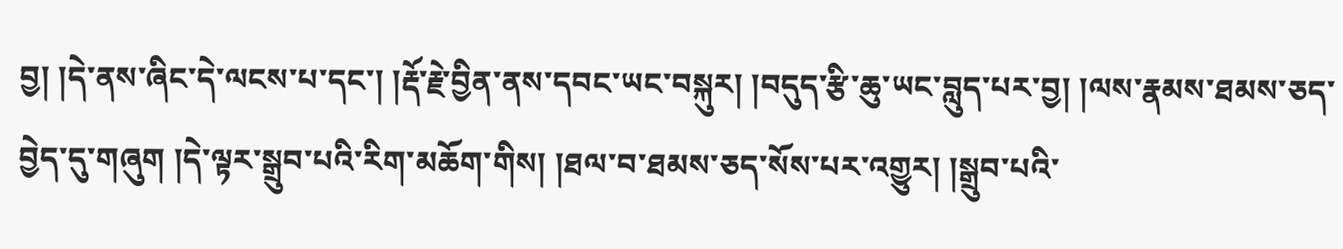བྱ། །དེ་ནས་ཞིང་དེ་ལངས་པ་དང་། །རྡོ་རྗེ་བྱིན་ནས་དབང་ཡང་བསྐུར། །བདུད་རྩི་ཆུ་ཡང་བླུད་པར་བྱ། །ལས་རྣམས་ཐམས་ཅད་བྱེད་དུ་གཞུག །དེ་ལྟར་སྒྲུབ་པའི་རིག་མཆོག་གིས། །ཐལ་བ་ཐམས་ཅད་སོས་པར་འགྱུར། །སྒྲུབ་པའི་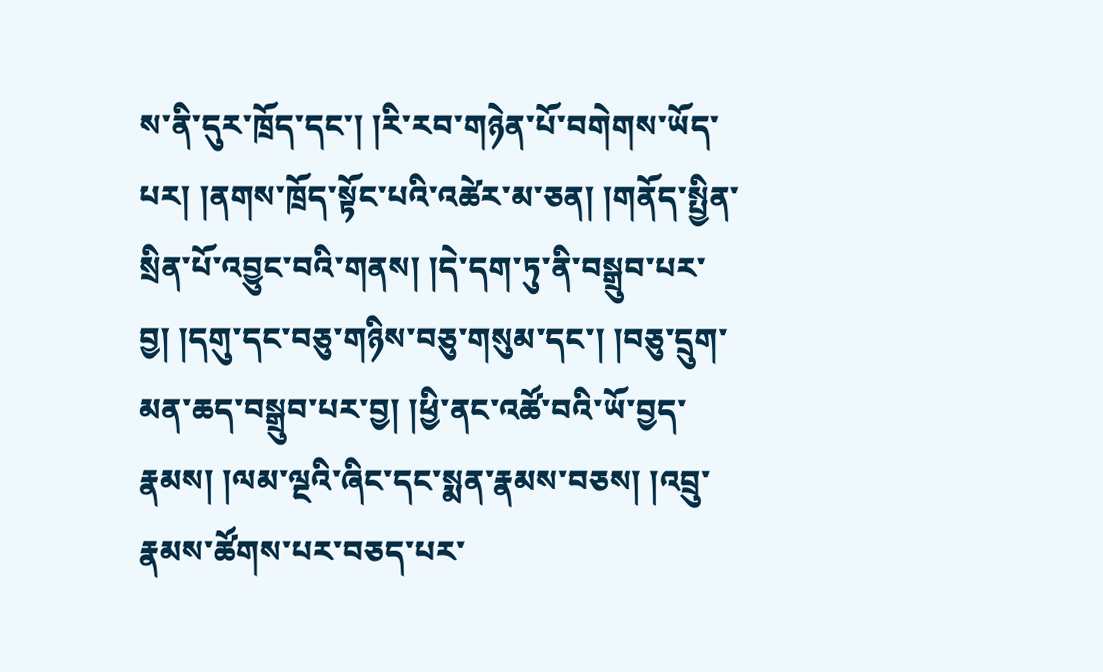ས་ནི་དུར་ཁྲོད་དང་། །རི་རབ་གཉེན་པོ་བགེགས་ཡོད་པར། །ནགས་ཁྲོད་སྟོང་པའི་འཚེར་མ་ཅན། །གནོད་སྤྱིན་སྲིན་པོ་འབྱུང་བའི་གནས། །དེ་དག་ཏུ་ནི་བསྒྲུབ་པར་བྱ། །དགུ་དང་བཅུ་གཉིས་བཅུ་གསུམ་དང་། །བཅུ་དྲུག་མན་ཆད་བསྒྲུབ་པར་བྱ། །ཕྱི་ནང་འཚོ་བའི་ཡོ་བྱད་རྣམས། །ལམ་ལྔའི་ཞིང་དང་སྨན་རྣམས་བཅས། །འབྲུ་རྣམས་ཚོགས་པར་བཅད་པར་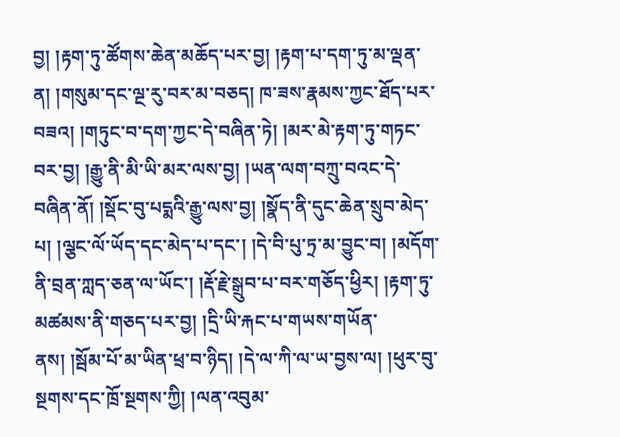བྱ། །རྟག་ཏུ་ཚོགས་ཆེན་མཆོད་པར་བྱ། །རྟག་པ་དག་ཏུ་མ་ལྡན་ན། །གསུམ་དང་ལྔ་རུ་བར་མ་བཅད། ཁ་ཟས་རྣམས་ཀྱང་ཐོད་པར་བཟའ། །གཏུང་བ་དག་ཀྱང་དེ་བཞིན་ཏེ། །མར་མེ་རྟག་ཏུ་གཏང་བར་བྱ། །རྒྱུ་ནི་མི་ཡི་མར་ལས་བྱ། །ཡན་ལག་བཀྲུ་བའང་དེ་བཞིན་ནོ། །སྡོང་བུ་པདྨའི་རྒྱུ་ལས་བྱ། །སྣོད་ནི་དུང་ཆེན་སྲུབ་མེད་པ། །ལྕང་ལོ་ཡོད་དང་མེད་པ་དང་། །དེ་བི་པུ་ཏྲ་མ་བྱུང་བ། །མདོག་ནི་བྲན་ཀླད་ཅན་ལ་ཡོང་། །རྡོ་རྗེ་སྒྲུབ་པ་བར་གཅོད་ཕྱིར། །རྟག་ཏུ་མཚམས་ནི་གཅད་པར་བྱ། །དྲི་ཡི་རྐང་པ་གཡས་གཡོན་ནས། །སྦོམ་པོ་མ་ཡིན་ཕྲ་བ་ཉིད། །དེ་ལ་ཀི་ལ་ཡ་བྱས་ལ། །ཕུར་བུ་སྔགས་དང་ཁྲོ་སྔགས་ཀྱི། །ལན་འབུམ་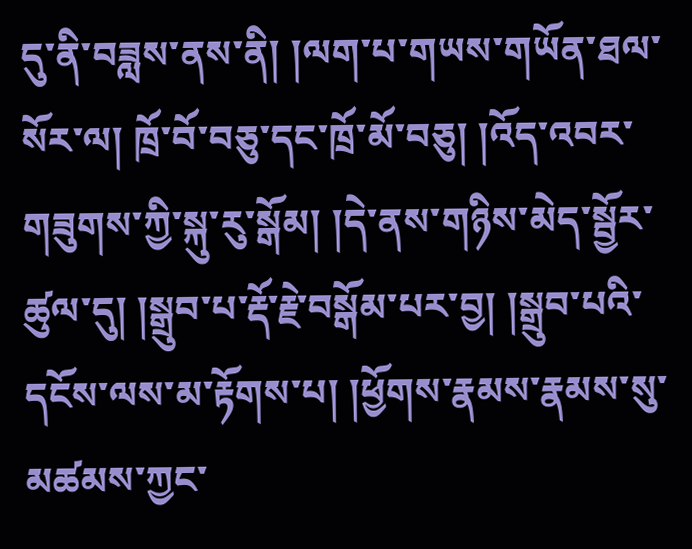དུ་ནི་བཟླས་ནས་ནི། །ལག་པ་གཡས་གཡོན་ཐལ་སོར་ལ། ཁྲོ་བོ་བཅུ་དང་ཁྲོ་མོ་བཅུ། །འོད་འབར་གཟུགས་ཀྱི་སྐུ་རུ་སྒོམ། །དེ་ནས་གཉིས་མེད་སྦྱོར་ཚུལ་དུ། །སྒྲུབ་པ་རྡོ་རྗེ་བསྒོམ་པར་བྱ། །སྒྲུབ་པའི་དངོས་ལས་མ་རྟོགས་པ། །ཕྱོགས་རྣམས་རྣམས་སུ་མཚམས་ཀྱང་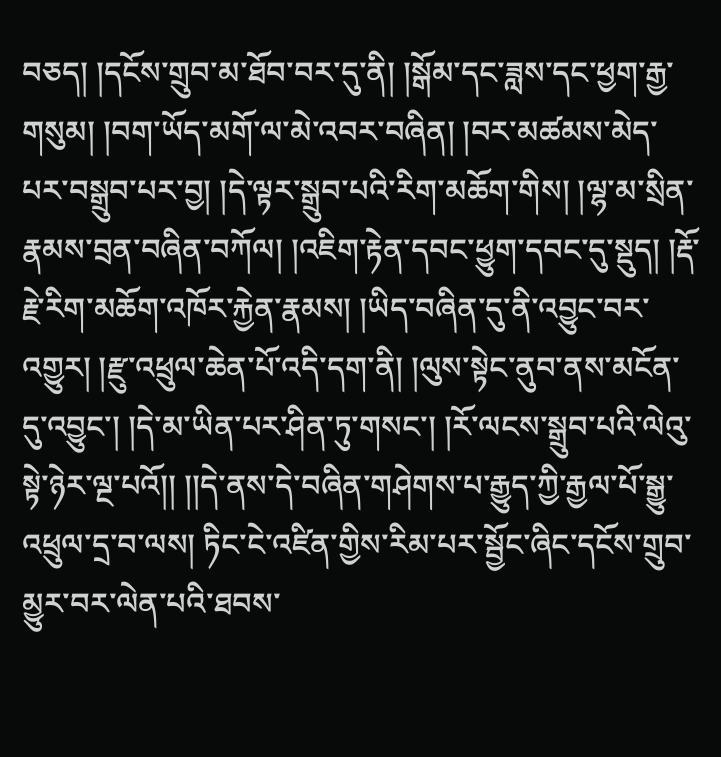བཅད། །དངོས་གྲུབ་མ་ཐོབ་བར་དུ་ནི། །སྒོམ་དང་ཟླས་དང་ཕྱག་རྒྱ་གསུམ། །བག་ཡོད་མགོ་ལ་མེ་འབར་བཞིན། །བར་མཚམས་མེད་པར་བསྒྲུབ་པར་བྱ། །དེ་ལྟར་སྒྲུབ་པའི་རིག་མཆོག་གིས། །ལྷ་མ་སྲིན་རྣམས་བྲན་བཞིན་བཀོལ། །འཇིག་རྟེན་དབང་ཕྱུག་དབང་དུ་སྡུད། །རྡོ་རྗེ་རིག་མཆོག་འཁོར་རྐྱེན་རྣམས། །ཡིད་བཞིན་དུ་ནི་འབྱུང་བར་འགྱུར། །རྫུ་འཕྲུལ་ཆེན་པོ་འདི་དག་ནི། །ལུས་སྟེང་ནུབ་ནས་མངོན་དུ་འབྱུང་། །དེ་མ་ཡིན་པར་ཤིན་ཏུ་གསང་། །རོ་ལངས་སྒྲུབ་པའི་ལེའུ་སྟེ་ཉེར་ལྔ་པའོ།། །།དེ་ནས་དེ་བཞིན་གཤེགས་པ་རྒྱུད་ཀྱི་རྒྱལ་པོ་སྒྱུ་འཕྲུལ་དྲ་བ་ལས། ཏིང་ངེ་འཛིན་གྱིས་རིམ་པར་སྦྱོང་ཞིང་དངོས་གྲུབ་མྱུར་བར་ལེན་པའི་ཐབས་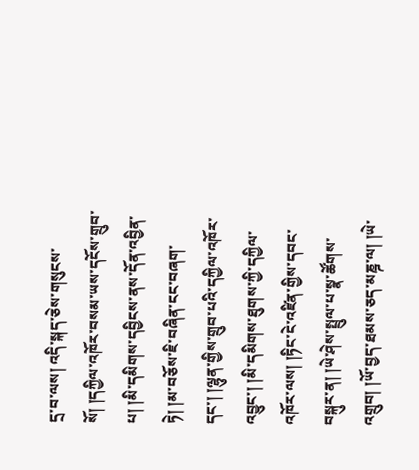དྲ་བ་ལས། འདི་སྐད་ཅེས་གསུངས་སོ། །དཀྱིལ་འཁོར་བསམ་ཡས་དངོས་གྲུབ་པ། །མི་དམིགས་དབྱིངས་ནས་དོན་འབྱིན་ཏེ། །མ་བཅོས་ཇི་བཞིན་ངང་བཞག་དང་། །ལྷུན་གྱིས་གྲུབ་པའི་དཀྱིལ་འཁོར་འབྱུང་། །མི་དམིགས་ཐུགས་ཀྱི་དཀྱིལ་འཁོར་ལས། །ཏིང་ངེ་འཛིན་གྱིས་དབང་བསྐུར་ན། །ཡེ་ཤེས་སྤྲུལ་པ་སྣ་ཚོགས་འགྲུབ། །ཡོ་བྱད་ཐམས་ཅད་མཎྜ་ལ། །ཡེ་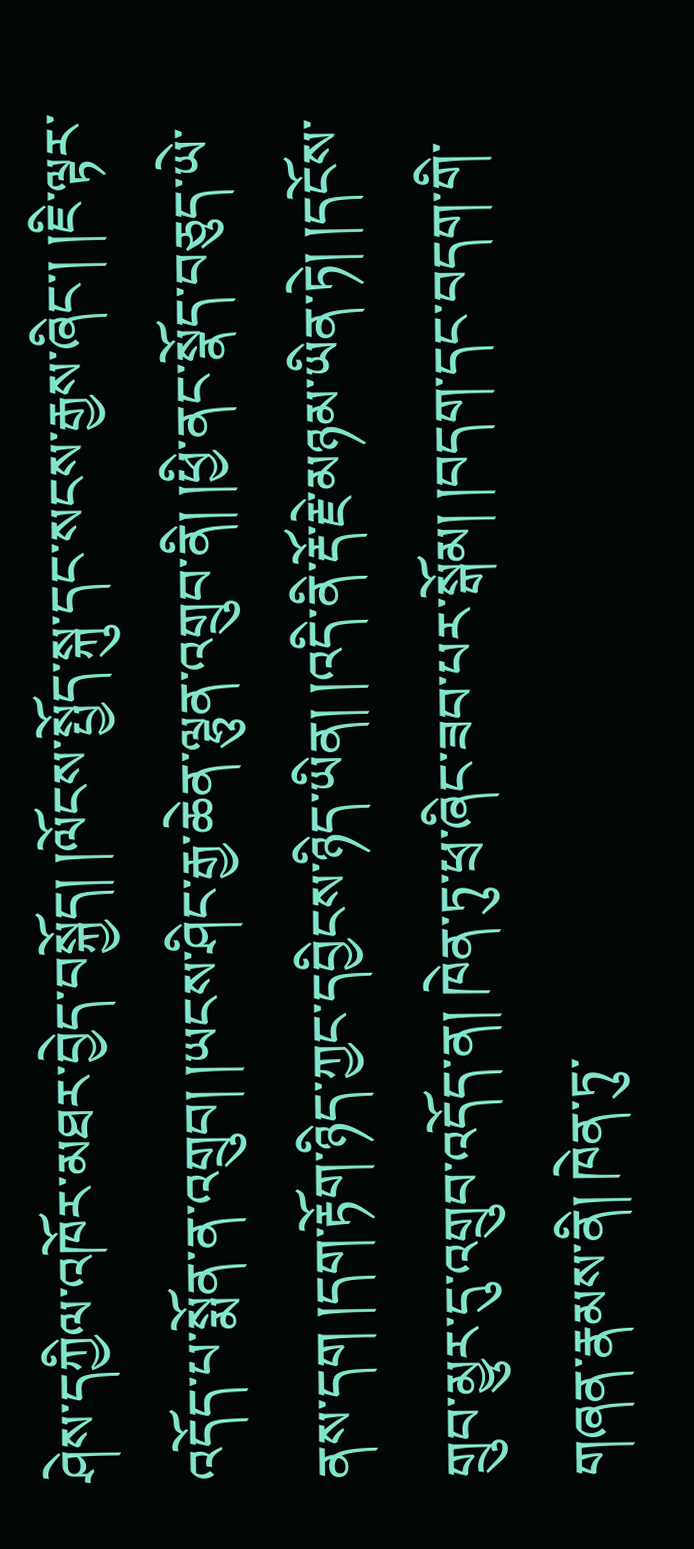ཤེས་དཀྱིལ་འཁོར་མཐར་བྱེད་བསྐྱོད། །ལོངས་སྤྱོད་སྐུ་དང་སངས་རྒྱས་ཞིང་། །ཇི་ལྟར་འདོད་པ་སྨོན་ན་འགྲུབ། །ཡངས་ཤིང་རྒྱ་ཆེན་ལྷུན་འགྲུབ་ནི། །ཕྱི་ནང་སྣོད་བཅུད་ཡེ་ནས་དག །དག་རྟོག་ཉིད་ཀྱང་དབྱིངས་ཉིད་ཡིན། །འདི་ནི་རྡོ་རྗེ་མཉམ་ཡིན་ཏེ། །དངོས་གྲུབ་མྱུར་དུ་འགྲུབ་འདོད་ན། ཁེན་ཏུ་ཕྲ་ཞིང་ཟབ་པར་སྒོམ། །བདག་དང་བདག་གི་གཞན་རྣམས་ནི། ཁེན་ཏུ་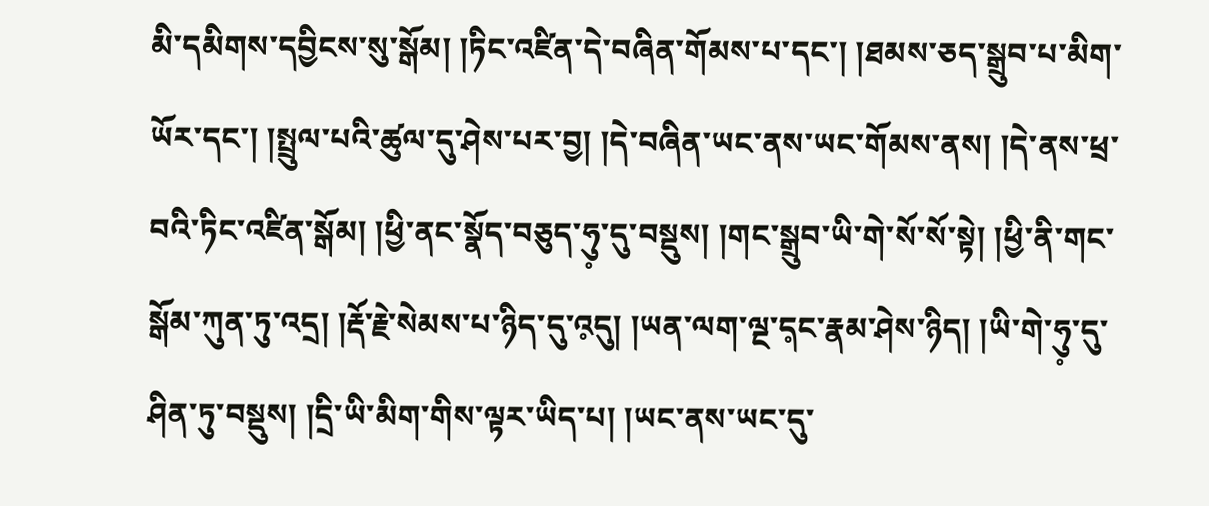མི་དམིགས་དབྱིངས་སུ་སྒོམ། །ཏིང་འཛིན་དེ་བཞིན་གོམས་པ་དང་། །ཐམས་ཅད་སྒྲུབ་པ་མིག་ཡོར་དང་། །སྤྲུལ་པའི་ཚུལ་དུ་ཤེས་པར་བྱ། །དེ་བཞིན་ཡང་ནས་ཡང་གོམས་ནས། །དེ་ནས་ཕྲ་བའི་ཏིང་འཛིན་སྒོམ། །ཕྱི་ནང་སྣོད་བཅུད་ཧུ༷་དུ་བསྡུས། །གང་སྒྲུབ་ཡི་གེ་སོ་སོ་སྟེ། །ཕྱི་ནི་གང་སྒོམ་ཀུན་ཏུ་འདྲ། །རྡོ་རྗེ་སེམས་པ་ཉིད་དུ་འ༷དུ། །ཡན་ལག་ལྔ་ད༷ང་རྣམ་ཤེས་ཉིད། །ཡི་གེ་ཧུ༷་དུ་ཤིན་ཏུ་བསྡུས། །དྲི་ཡི་མིག་གིས་ལྟར་ཡིད་པ། །ཡང་ནས་ཡང་དུ་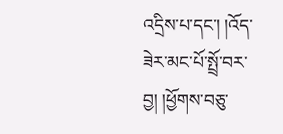འདྲིས་པ་དང་། །འོད་ཟེར་མང་པོ་སྤྲོ་བར་བྱ། །ཕྱོགས་བཅུ་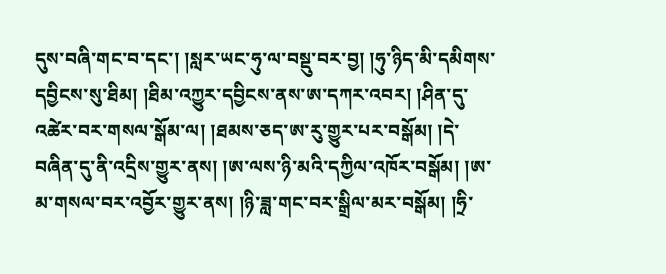དུས་བཞི་གང་བ་དང་། །སླར་ཡང་ཧུ་ལ་བསྡུ་བར་བྱ། །ཧུ་ཉིད་མི་དམིགས་དབྱིངས་སུ་ཐིམ། །ཐིམ་འཀྱུར་དབྱིངས་ནས་ཨ་དཀར་འབར། །ཤིན་དུ་འཚེར་བར་གསལ་སྒོམ་ལ། །ཐམས་ཅད་ཨ་རུ་གྱུར་པར་བསྒོམ། །དེ་བཞིན་དུ་ནི་འདྲིས་གྱུར་ནས། །ཨ་ལས་ཉི་མའི་དཀྱིལ་འཁོར་བསྒོམ། །ཨ་མ་གསལ་བར་འབྱོར་གྱུར་ནས། །ཉི་ཟླ་གང་བར་སྒྲིལ་མར་བསྒོམ། །ཧྲི་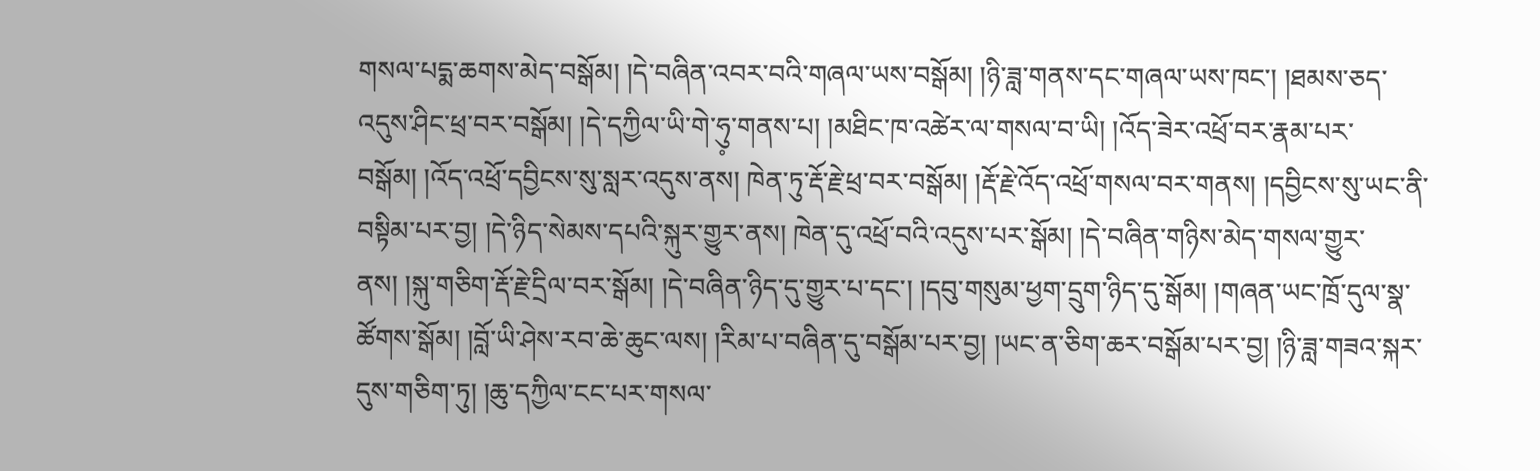གསལ་པདྨ་ཆགས་མེད་བསྒོམ། །དེ་བཞིན་འབར་བའི་གཞལ་ཡས་བསྒོམ། །ཉི་ཟླ་གནས་དང་གཞལ་ཡས་ཁང་། །ཐམས་ཅད་འདུས་ཤིང་ཕྲ་བར་བསྒོམ། །དེ་དཀྱིལ་ཡི་གེ་ཧུ༷་གནས་པ། །མཐིང་ཁ་འཚེར་ལ་གསལ་བ་ཡི། །འོད་ཟེར་འཕྲོ་བར་རྣམ་པར་བསྒོམ། །འོད་འཕྲོ་དབྱིངས་སུ་སླར་འདུས་ནས། ཁེན་ཏུ་རྡོ་རྗེ་ཕྲ་བར་བསྒོམ། །རྡོ་རྗེ་འོད་འཕྲོ་གསལ་བར་གནས། །དབྱིངས་སུ་ཡང་ནི་བསྟིམ་པར་བྱ། །དེ་ཉིད་སེམས་དཔའི་སྐུར་གྱུར་ནས། ཁེན་དུ་འཕྲོ་བའི་འདུས་པར་སྒོམ། །དེ་བཞིན་གཉིས་མེད་གསལ་གྱུར་ནས། །སྐུ་གཅིག་རྡོ་རྗེ་དྲིལ་བར་སྒོམ། །དེ་བཞིན་ཉིད་དུ་གྱུར་པ་དང་། །དབུ་གསུམ་ཕྱག་དྲུག་ཉིད་དུ་སྒོམ། །གཞན་ཡང་ཁྲོ་དུལ་སྣ་ཚོགས་སྒོམ། །བློ་ཡི་ཤེས་རབ་ཆེ་ཆུང་ལས། །རིམ་པ་བཞིན་དུ་བསྒོམ་པར་བྱ། །ཡང་ན་ཅིག་ཆར་བསྒོམ་པར་བྱ། །ཉི་ཟླ་གཟའ་སྐར་དུས་གཅིག་ཏུ། །ཆུ་དཀྱིལ་ངང་པར་གསལ་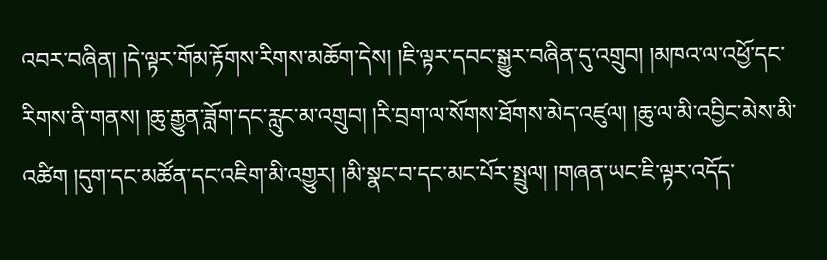འབར་བཞིན། །དེ་ལྟར་གོམ་རྟོགས་རིགས་མཆོག་དེས། །ཇི་ལྟར་དབང་སྒྱུར་བཞིན་དུ་འགྲུབ། །མཁའ་ལ་འཕྱོ་དང་རིགས་ནི་གནས། །ཆུ་རྒྱུན་ཟློག་དང་རླུང་མ་འགྲུབ། །རི་བྲག་ལ་སོགས་ཐོགས་མེད་འཛུལ། །ཆུ་ལ་མི་འབྱིང་མེས་མི་འཚིག །དུག་དང་མཚོན་དང་འཇིག་མི་འགྱུར། །མི་སྣང་བ་དང་མང་པོར་སྤྲུལ། །གཞན་ཡང་ཇི་ལྟར་འདོད་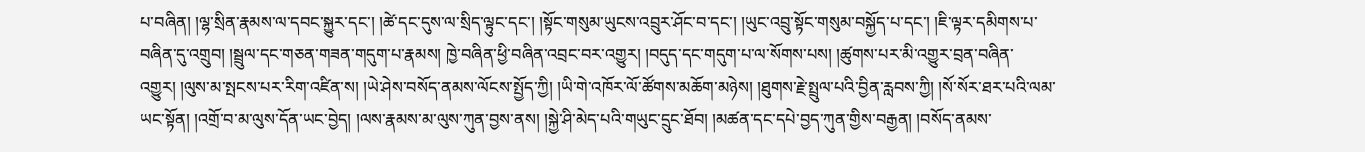པ་བཞིན། །ལྷ་སྲིན་རྣམས་ལ་དབང་སྐྱུར་དང་། །ཚེ་དང་དུས་ལ་སྲིད་ལྟུང་དང་། །སྟོང་གསུམ་ཡུངས་འབྲུར་ཤོང་བ་དང་། །ཡུང་འབྲུ་སྟོང་གསུམ་བསྐྱོད་པ་དང་། །ཇི་ལྟར་དམིགས་པ་བཞིན་དུ་འགྲུབ། །སྦྲུལ་དང་གཅན་གཟན་གདུག་པ་རྣམས། ཁྱེ་བཞིན་ཕྱི་བཞིན་འབྲང་བར་འགྱུར། །བདུད་དང་གདུག་པ་ལ་སོགས་པས། །ཚུགས་པར་མི་འགྱུར་བྲན་བཞིན་འགྱུར། །ལུས་མ་སྤངས་པར་རིག་འཛིན་ས། །ཡེ་ཤེས་བསོད་ནམས་ལོངས་སྤྱོད་ཀྱི། །ཡི་གེ་འཁོར་ལོ་ཚོགས་མཆོག་མཉེས། །ཐུགས་རྗེ་སྤྲུལ་པའི་བྱིན་རླབས་ཀྱི། །སོ་སོར་ཐར་པའི་ལམ་ཡང་སྟོན། །འགྲོ་བ་མ་ལུས་དོན་ཡང་བྱེད། །ལས་རྣམས་མ་ལུས་ཀུན་བྱས་ནས། །སྐྱེ་ཤི་མེད་པའི་གཡུང་དྲུང་ཐོབ། །མཚན་དང་དཔེ་བྱད་ཀུན་གྱིས་བརྒྱན། །བསོད་ནམས་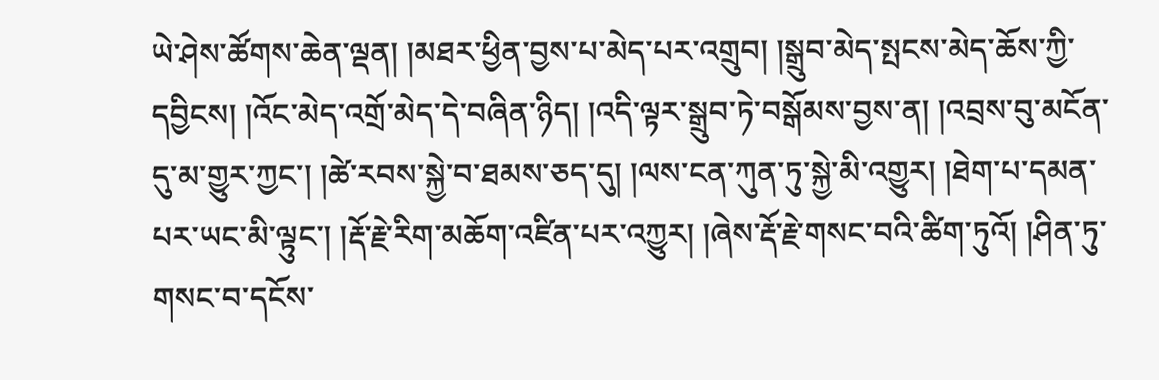ཡེ་ཤེས་ཚོགས་ཆེན་ལྡན། །མཐར་ཕྱིན་བྱས་པ་མེད་པར་འགྲུབ། །སྒྲུབ་མེད་སྤངས་མེད་ཆོས་ཀྱི་དབྱིངས། །འོང་མེད་འགྲོ་མེད་དེ་བཞིན་ཉིད། །འདི་ལྟར་སྒྲུབ་ཏེ་བསྒོམས་བྱས་ན། །འབྲས་བུ་མངོན་དུ་མ་གྱུར་ཀྱང་། །ཚེ་རབས་སྐྱེ་བ་ཐམས་ཅད་དུ། །ལས་ངན་ཀུན་ཏུ་སྐྱེ་མི་འགྱུར། །ཐེག་པ་དམན་པར་ཡང་མི་ལྟུང་། །རྡོ་རྗེ་རིག་མཆོག་འཛིན་པར་འཀྱུར། །ཞེས་རྡོ་རྗེ་གསང་བའི་ཚིག་ཏུའོ། །ཤིན་ཏུ་གསང་བ་དངོས་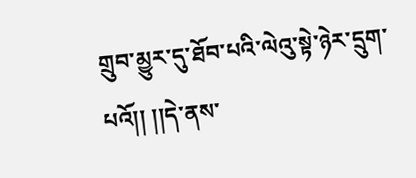གྲུབ་མྱུར་དུ་ཐོབ་པའི་ལེའུ་སྟེ་ཉེར་དྲུག་པའོ།། །།དེ་ནས་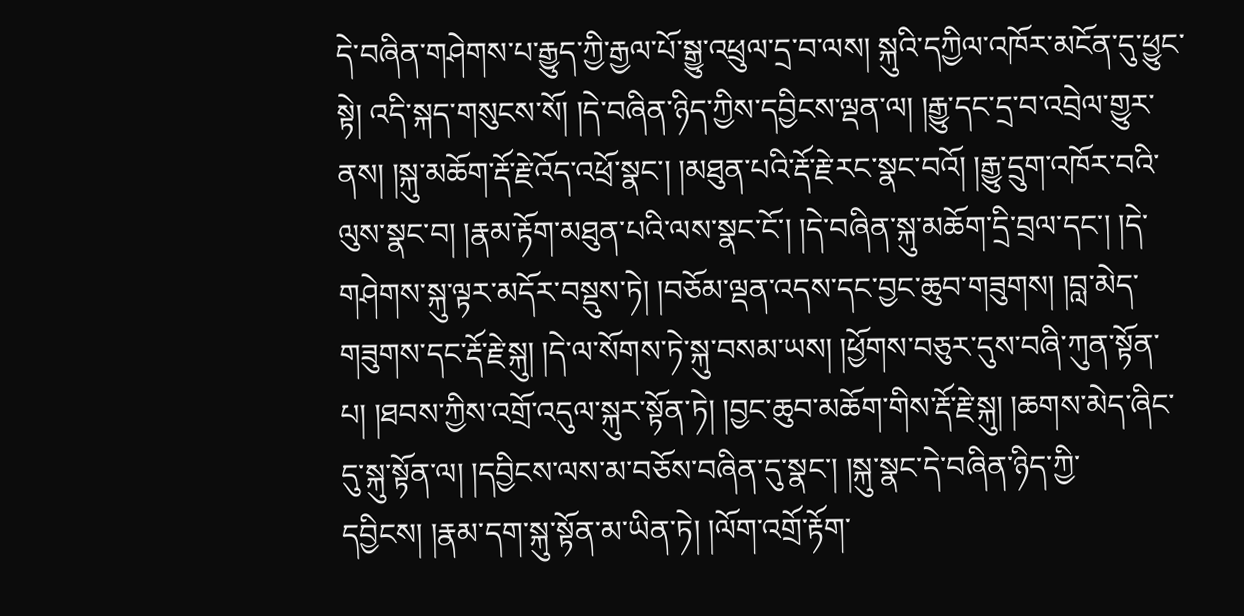དེ་བཞིན་གཤེགས་པ་རྒྱུད་ཀྱི་རྒྱལ་པོ་སྒྱུ་འཕྲུལ་དྲ་བ་ལས། སྐུའི་དཀྱིལ་འཁོར་མངོན་དུ་ཕྱུང་སྟེ། འདི་སྐད་གསུངས་སོ། །དེ་བཞིན་ཉིད་ཀྱིས་དབྱིངས་ལྡན་ལ། །རྒྱུ་དང་དྲ་བ་འབྲེལ་གྱུར་ནས། །སྐུ་མཆོག་རྡོ་རྗེ་འོད་འཕྲོ་སྣང་། །མཐུན་པའི་རྡོ་རྗེ་རང་སྣང་བའོ། །རྒྱུ་དྲུག་འཁོར་བའི་ལུས་སྣང་བ། །རྣམ་རྟོག་མཐུན་པའི་ལས་སྣང་ངོ་། །དེ་བཞིན་སྐུ་མཆོག་དྲི་བྲལ་དང་། །དེ་གཤེགས་སྐུ་ལྟར་མདོར་བསྡུས་ཏེ། །བཅོམ་ལྡན་འདས་དང་བྱང་ཆུབ་གཟུགས། །བླ་མེད་གཟུགས་དང་རྡོ་རྗེ་སྐུ། །དེ་ལ་སོགས་ཏེ་སྐུ་བསམ་ཡས། །ཕྱོགས་བཅུར་དུས་བཞི་ཀུན་སྟོན་པ། །ཐབས་ཀྱིས་འགྲོ་འདུལ་སྐུར་སྟོན་ཏེ། །བྱང་ཆུབ་མཆོག་གིས་རྡོ་རྗེ་སྐུ། །ཆགས་མེད་ཞིང་དུ་སྐུ་སྟོན་ལ། །དབྱིངས་ལས་མ་བཅོས་བཞིན་དུ་སྣང་། །སྐུ་སྣང་དེ་བཞིན་ཉིད་ཀྱི་དབྱིངས། །རྣམ་དག་སྐུ་སྟོན་མ་ཡིན་ཏེ། །ལོག་འགྲོ་རྟོག་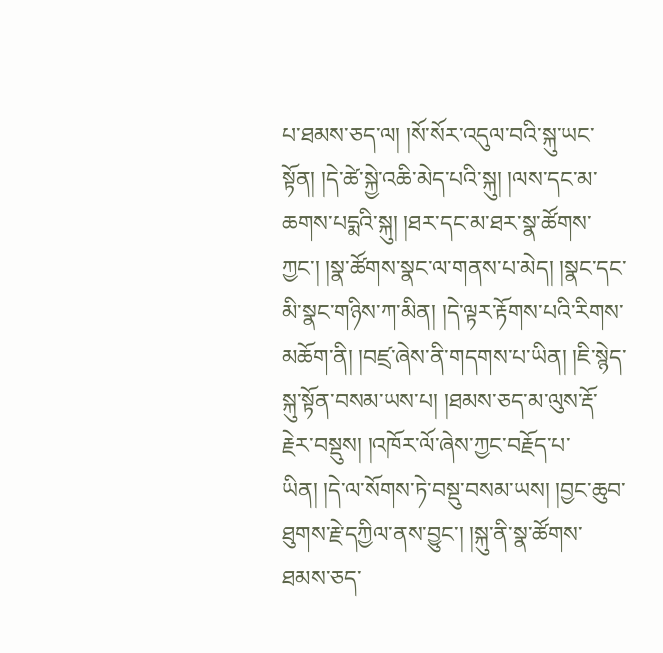པ་ཐམས་ཅད་ལ། །སོ་སོར་འདུལ་བའི་སྐུ་ཡང་སྟོན། །དེ་ཚེ་སྐྱེ་འཆི་མེད་པའི་སྐུ། །ལས་དང་མ་ཆགས་པདྨའི་སྐུ། །ཐར་དང་མ་ཐར་སྣ་ཚོགས་ཀྱང་། །སྣ་ཚོགས་སྣང་ལ་གནས་པ་མེད། །སྣང་དང་མི་སྣང་གཉིས་ཀ་མིན། །དེ་ལྟར་རྟོགས་པའི་རིགས་མཆོག་ནི། །བཛྲ་ཞེས་ནི་གདགས་པ་ཡིན། །ཇི་སྙེད་སྐུ་སྟོན་བསམ་ཡས་པ། །ཐམས་ཅད་མ་ལུས་རྡོ་རྗེར་བསྡུས། །འཁོར་ལོ་ཞེས་ཀྱང་བརྗོད་པ་ཡིན། །དེ་ལ་སོགས་ཏེ་བསྡུ་བསམ་ཡས། །བྱང་ཆུབ་ཐུགས་རྗེ་དཀྱིལ་ནས་བྱུང་། །སྐུ་ནི་སྣ་ཚོགས་ཐམས་ཅད་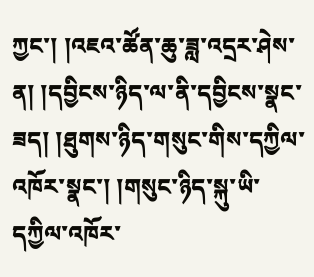ཀྱང་། །འཇའ་ཚོན་ཆུ་ཟླ་འདྲར་ཤེས་ན། །དབྱིངས་ཉིད་ལ་ནི་དབྱིངས་སྣང་ཟད། །ཐུགས་ཉིད་གསུང་གིས་དཀྱིལ་འཁོར་སྣང་། །གསུང་ཉིད་སྐུ་ཡི་དཀྱིལ་འཁོར་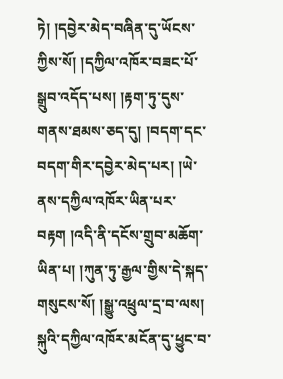ཏེ། །དབྱེར་མེད་བཞིན་དུ་ཡོངས་ཀྱིས་སོ། །དཀྱིལ་འཁོར་བཟང་པོ་སྒྲུབ་འདོད་པས། །རྟག་ཏུ་དུས་གནས་ཐམས་ཅད་དུ། །བདག་དང་བདག་གིར་དབྱེར་མེད་པར། །ཡེ་ནས་དཀྱིལ་འཁོར་ཡིན་པར་བརྟག །འདི་ནི་དངོས་གྲུབ་མཆོག་ཡིན་པ། །ཀུན་ཏུ་རྒྱལ་གྱིས་དེ་སྐད་གསུངས་སོ། །སྒྱུ་འཕྲུལ་དྲ་བ་ལས། སྐུའི་དཀྱིལ་འཁོར་མངོན་དུ་ཕྱུང་བ་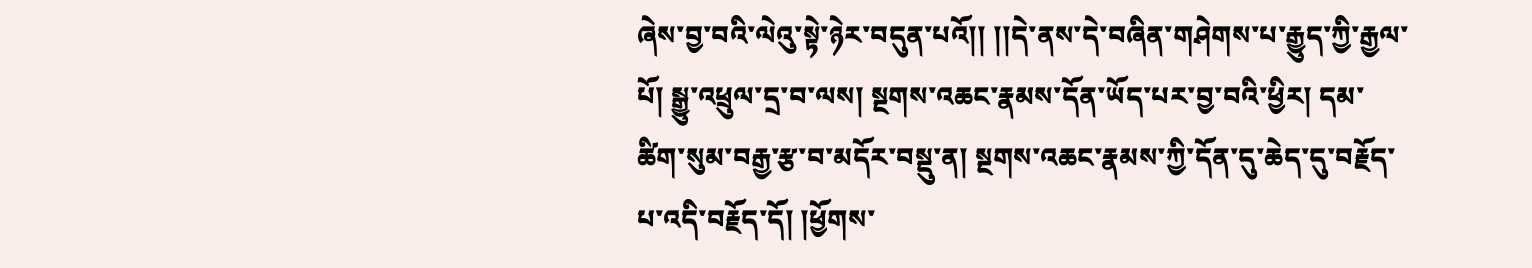ཞེས་བྱ་བའི་ལེའུ་སྟེ་ཉེར་བདུན་པའོ།། །།དེ་ནས་དེ་བཞིན་གཤེགས་པ་རྒྱུད་ཀྱི་རྒྱལ་པོ། སྒྱུ་འཕྲུལ་དྲ་བ་ལས། སྔགས་འཆང་རྣམས་དོན་ཡོད་པར་བྱ་བའི་ཕྱིར། དམ་ཚིག་སུམ་བརྒྱ་རྩ་བ་མདོར་བསྡུ་ན། སྔགས་འཆང་རྣམས་ཀྱི་དོན་དུ་ཆེད་དུ་བརྗོད་པ་འདི་བརྗོད་དོ། །ཕྱོགས་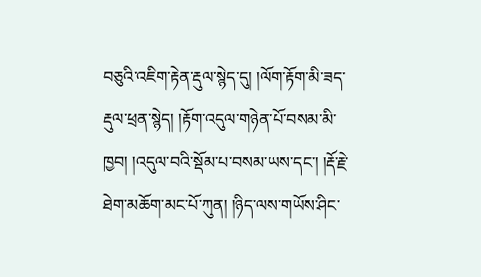བཅུའི་འཇིག་རྟེན་རྡུལ་སྙེད་དུ། །ལོག་རྟོག་མི་ཟད་རྡུལ་ཕྲན་སྙེད། །རྟོག་འདུལ་གཉེན་པོ་བསམ་མི་ཁྱབ། །འདུལ་བའི་སྡོམ་པ་བསམ་ཡས་དང་། །རྡོ་རྗེ་ཐེག་མཆོག་མང་པོ་ཀུན། །ཉིད་ལས་གཡོས་ཤིང་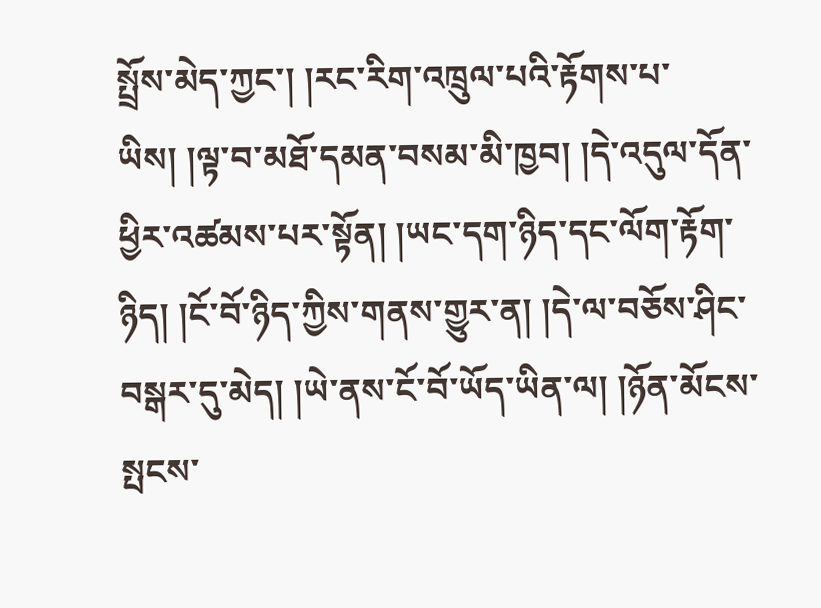སྤྲོས་མེད་ཀྱང་། །རང་རིག་འཁྲུལ་པའི་རྟོགས་པ་ཡིས། །ལྟ་བ་མཐོ་དམན་བསམ་མི་ཁྱབ། །དེ་འདུལ་དོན་ཕྱིར་འཚམས་པར་སྟོན། །ཡང་དག་ཉིད་དང་ལོག་རྟོག་ཉིད། །ངོ་བོ་ཉིད་ཀྱིས་གནས་གྱུར་ན། །དེ་ལ་བཅོས་ཤིང་བསྒར་དུ་མེད། །ཡེ་ནས་ངོ་བོ་ཡོད་ཡིན་ལ། །ཉོན་མོངས་སྤངས་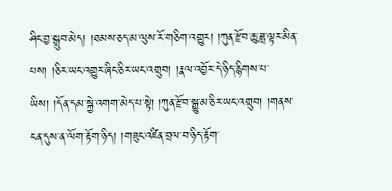ཤིང་བྱ་སྒྲུབ་མེད། །ཐམས་ཅད་མ་ལུས་རོ་གཅིག་འགྱུར། །ཀུན་རྫོབ་ཆུ་ཟླ་ལྟར་མིན་པས། །ཅིར་ཡང་འགྱུར་ཞིང་ཅིར་ཡང་འགྲུབ། །རྣལ་འབྱོར་དེ་ཉིད་རྙིགས་པ་ཡིས། །དོན་དམ་སྐྱེ་འགག་མེད་པ་སྟེ། །ཀུན་རྫོབ་སྒྱུ་མ་ཅིར་ཡང་འགྲུབ། །གནས་ངན་དུས་ན་ལོག་རྟོག་ཉིད། །གཟུང་འཛིན་བྲལ་བ་ཉིད་རྟོག་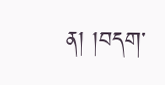ན། །བདག་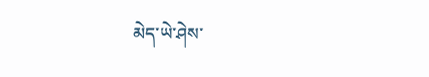མེད་ཡེ་ཤེས་